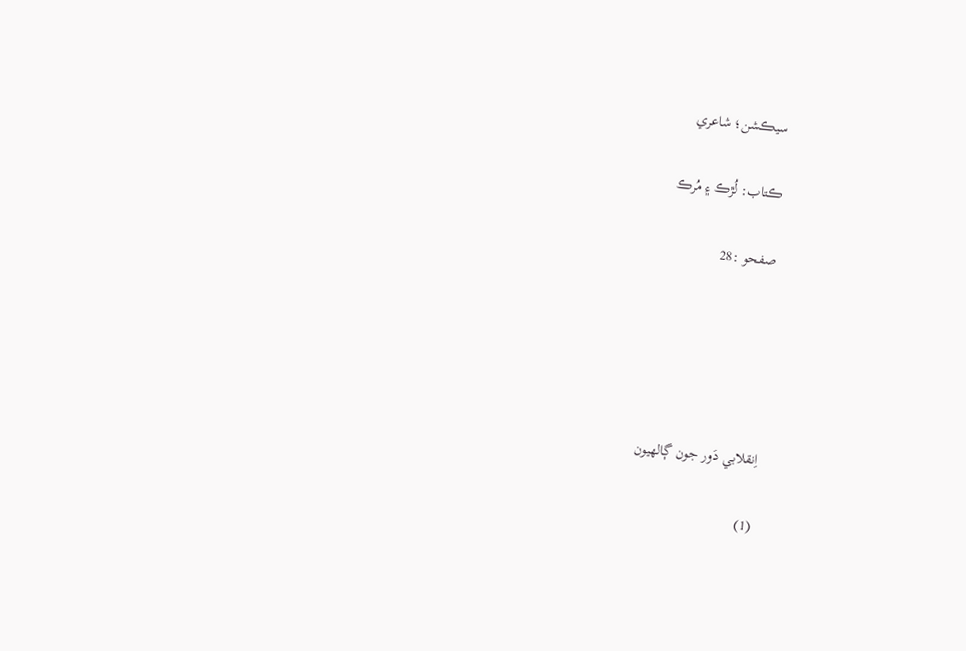سيڪشن؛ شاعري

ڪتاب: لُڙڪ ۽ مُرڪ

صفحو :28





اِنقلابي دَور جون ڳالهيون

(1)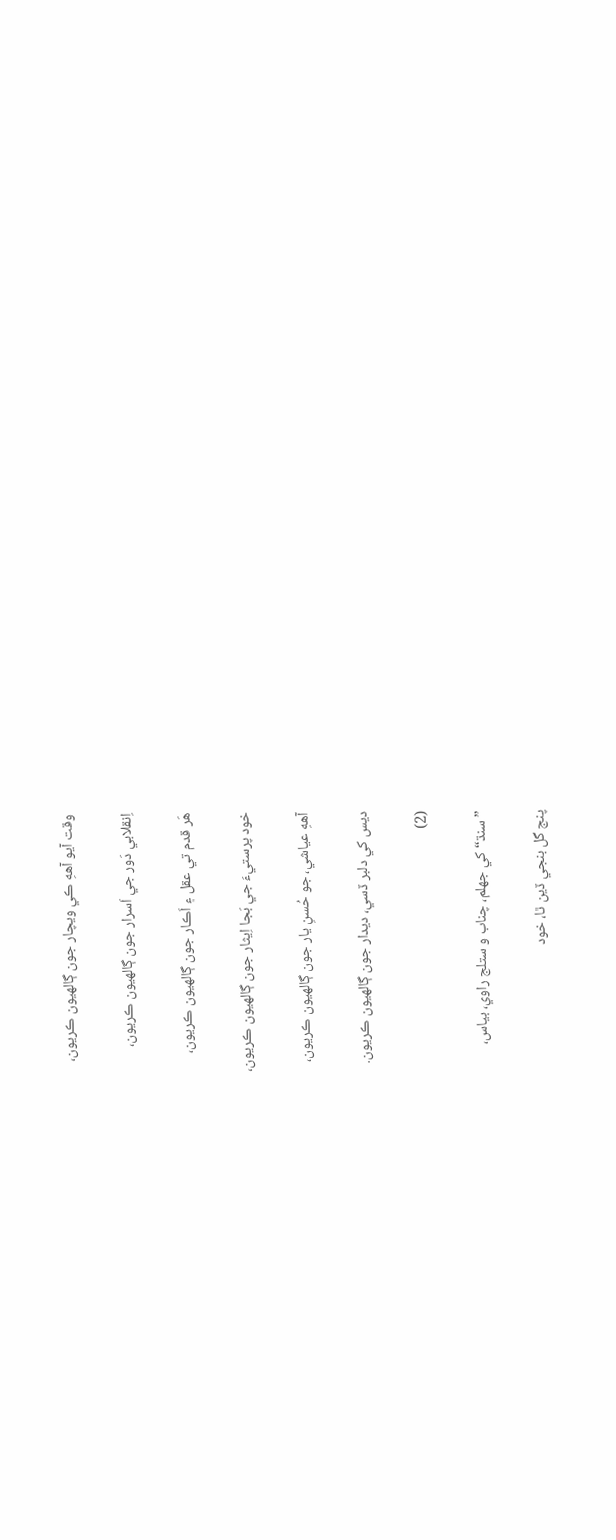وقت آيو آههِ ڪي ويچار جون ڳالهيون ڪريون،

اِنقلابي دَور جي اَسرار جون ڳالهيون ڪريون،

هَر قدم تي عقل ۽ اَڪار جون ڳالهيون ڪريون،

خود پرستيءَ جي بَجا اِيثار جون ڳالهيون ڪريون،

آههِ عياشي، جو حُسنِ يار جون ڳالهيون ڪريون،

ديس کي دلبر ڏسي، ديدار جون ڳالهيون ڪريون.

(2)

”سنڌ“ کي جهلم، چناب و ستلج راوي، بياس،

پنج گل بنجي ڏين ٿا، خود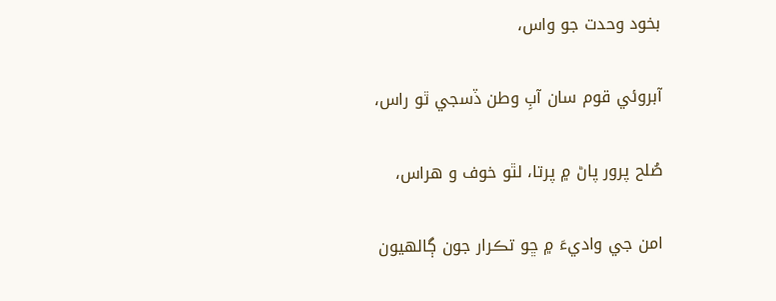بخود وحدت جو واس،

آبروئي قوم سان آبِ وطن ڏسجي ٿو راس،

صُلح پرور پاڻ ۾ پرتا، لٿو خوف و هراس،

امن جي واديءَ ۾ ڇو تڪرار جون ڳالهيون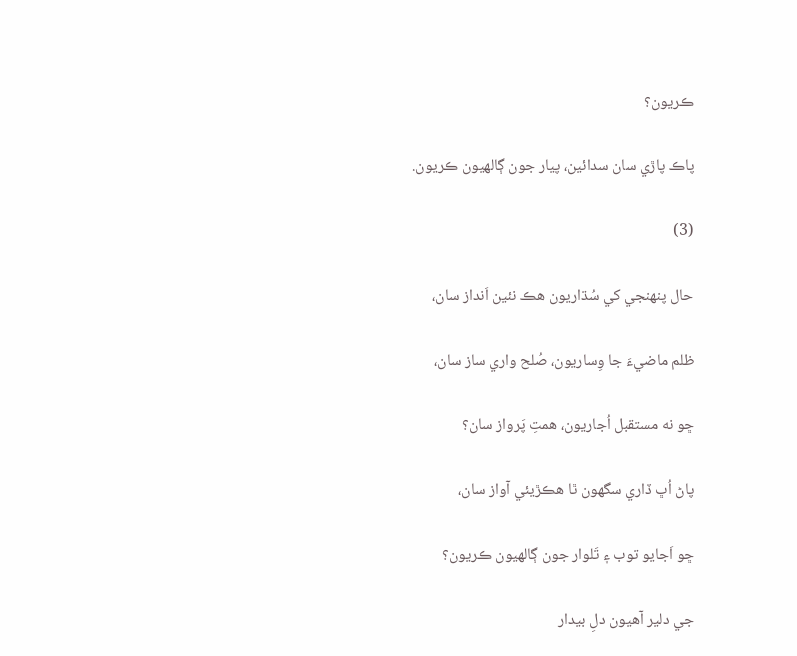ڪريون؟

پاڪ پاڙي سان سدائين، پيار جون ڳالهيون ڪريون.

(3)

حال پنهنجي کي سُڌاريون هڪ نئين اَنداز سان،

ظلم ماضيءَ جا وِساريون، صُلح واري ساز سان،

ڇو نه مستقبل اُجاريون، همتِ پَرواز سان؟

پاڻ اُڀ ڏاري سگهون ٿا هڪڙيئي آواز سان،

ڇو اَجايو توب ۽ تَلوار جون ڳالهيون ڪريون؟

جي دلير آهيون دلِ بيدار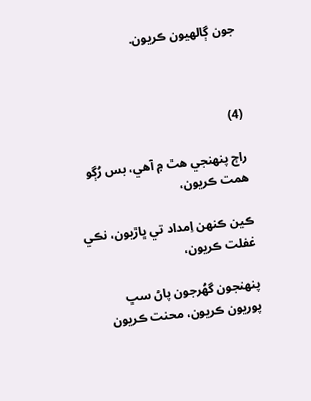جون ڳالهيون ڪريون.



(4)

راڄ پنهنجي هٿ ۾ آهي، بس رُڳو همت ڪريون،

ڪين ڪنهن اِمداد تي ڀاڙيون، نڪي غفلت ڪريون،

پنهنجون گهُرجون پاڻ سڀ پوريون ڪريون، محنت ڪريون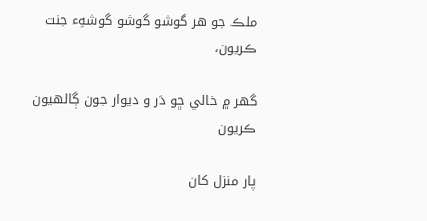ملڪ جو هر گوشو گوشو گوشهِء جنت ڪريون،

گهر ۾ خالي ڇو دَر و ديوار جون ڳالهيون ڪريون

پار منزل کان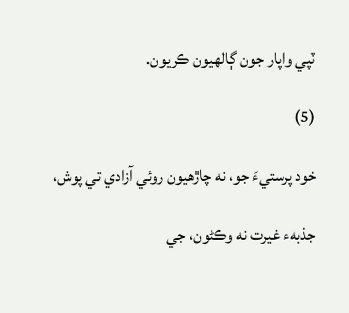ٽپي واپار جون ڳالهيون ڪريون.

(5)

خود پرستيءَ جو، نه چاڙهيون روئي آزادي تي پوش،

جذبهء غيرت نه وڪڻون، جي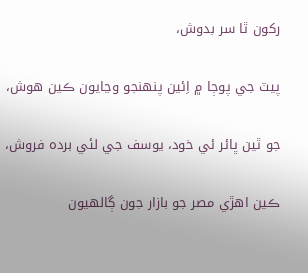رکون ٿا سر بدوش،

پيٽ جي پوڄا ۾ اِئين پنهنجو وڃايون ڪين هوش،

جو ٿين ڀائر ئي خود، يوسف جي لئي برده فروش،

ڪين اهڙي مصر جو بازار جون ڳالهيون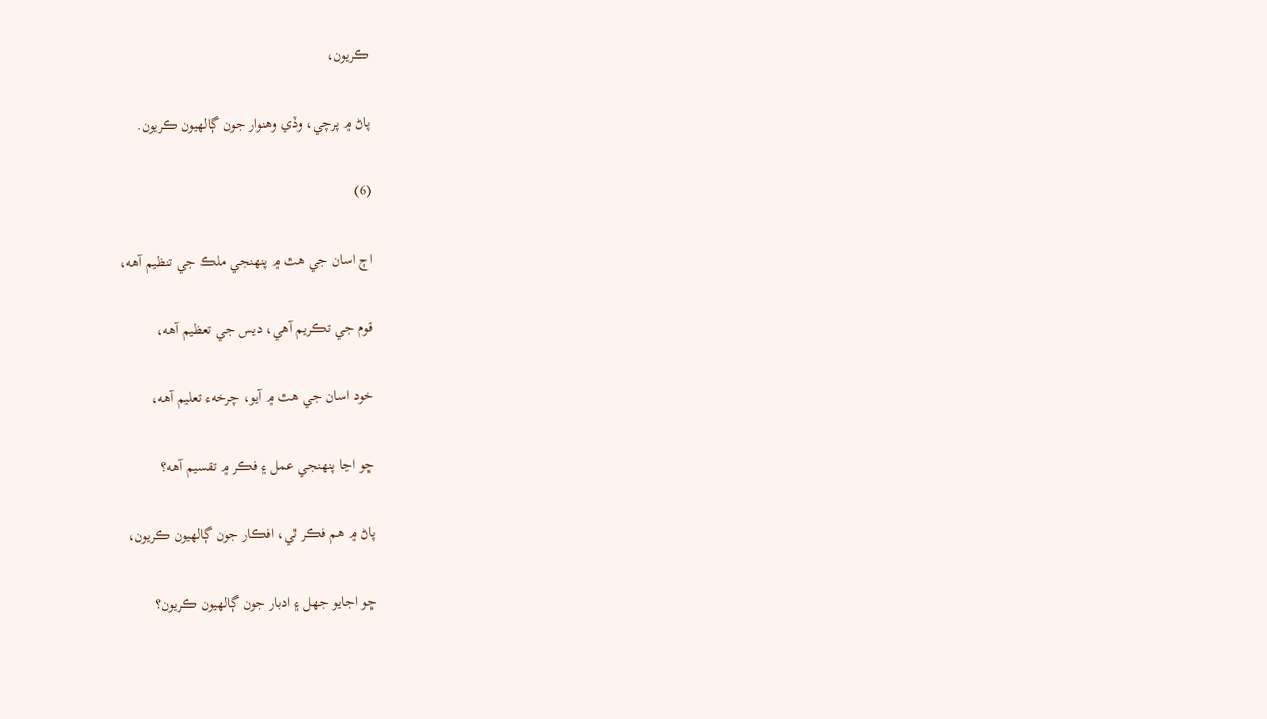ڪريون،

پاڻ ۾ پرچي، وڏي وهنوار جون ڳالهيون ڪريون.

(6)

اڄ اسان جي هٿ ۾ پنهنجي ملڪ جي تنظيم آهه،

قوم جي تڪريم آهي، ديس جي تعظيم آهه،

خود اسان جي هٿ ۾ آيو، چرخهء تعليم آهه،

ڇو اڃا پنهنجي عمل ۽ فڪر ۾ تقسيم آهه؟

پاڻ ۾ هم فڪر ٿي، افڪار جون ڳالهيون ڪريون،

ڇو اجايو جهل ۽ ادبار جون ڳالهيون ڪريون؟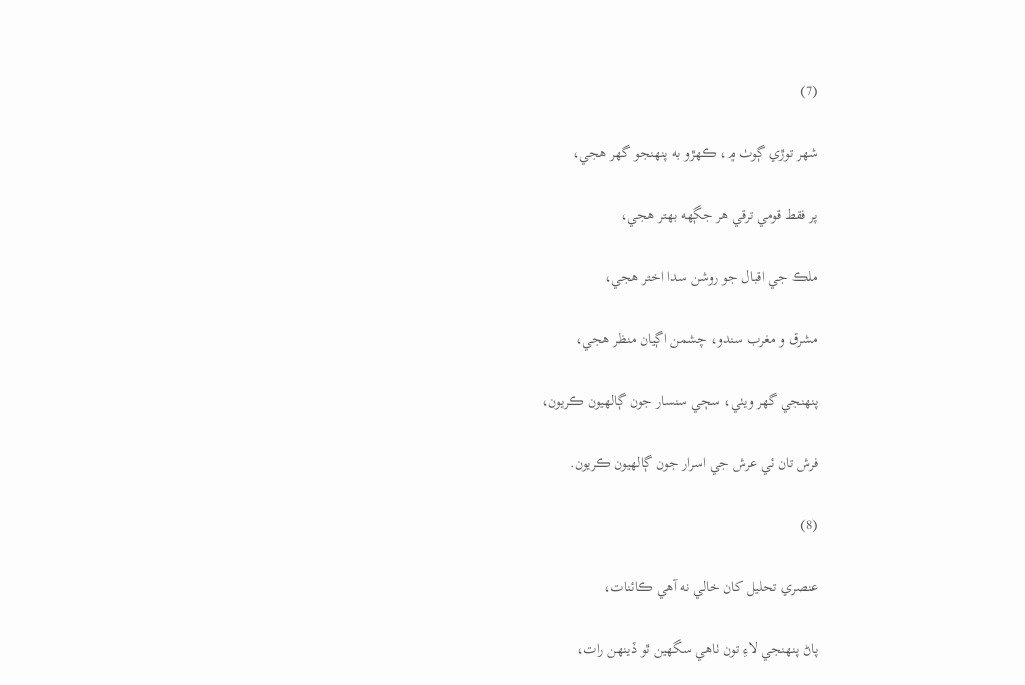(7)

شهر توڙي ڳوٺ ۾، ڪهڙو به پنهنجو گهر هجي،

پر فقط قومي ترقي هر جڳهه بهتر هجي،

ملڪ جي اقبال جو روشن سدا اختر هجي،

مشرق و مغرب سندو، چشمن اڳيان منظر هجي،

پنهنجي گهر ويٺي، سڄي سنسار جون ڳالهيون ڪريون،

فرش تان ئي عرش جي اسرار جون ڳالهيون ڪريون.

(8)

عنصري تحليل کان خالي نه آهي ڪائنات،

پاڻ پنهنجي لاءِ تون ٺاهي سگهين ٿو ڏينهن رات،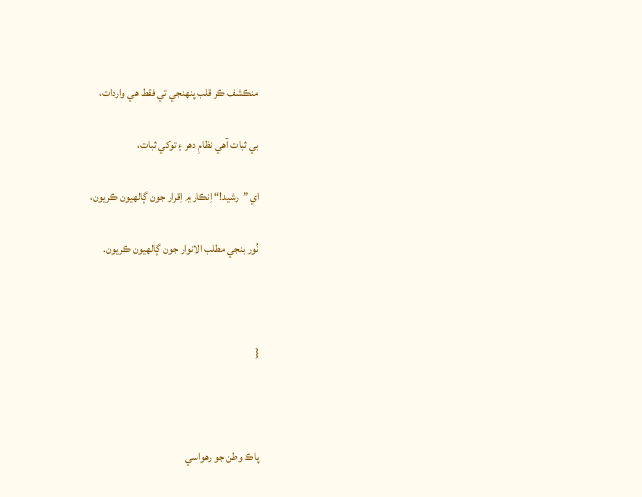منڪشف ڪر قلب پنهنجي تي فقط هي واردات،

بي ثبات آهي نظامِ دهر ۽ توکي ثبات،

اي ”رشيد!“ اِنڪار ۾ اِقرار جون ڳالهيون ڪريون،

نُور بنجي مطلب الانوار جون ڳالهيون ڪريون.



{



پاڪ وطن جو رهواسي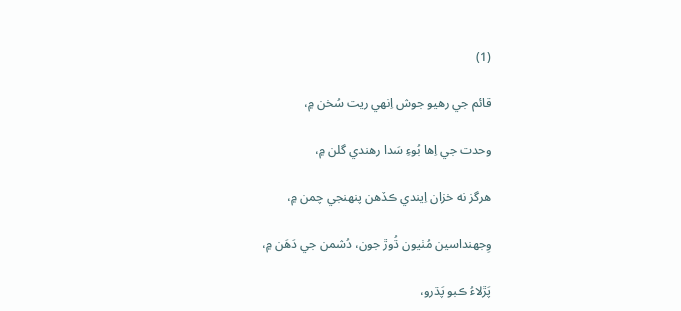(1)

قائم جي رهيو جوش اِنهي ريت سُخن ۾،

وحدت جي اِها بُوءِ سَدا رهندي گلن ۾،

هرگز نه خزان اِيندي ڪڏهن پنهنجي چمن ۾،

وِجهنداسين مُٺيون ڌُوڙ جون، دُشمن جي دَهَن ۾،

پَڙلاءُ ڪبو پَڌرو،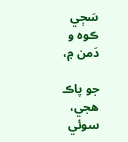سَڄي ڪوه و دَمن ۾،

جو پاڪ هجي، سوئي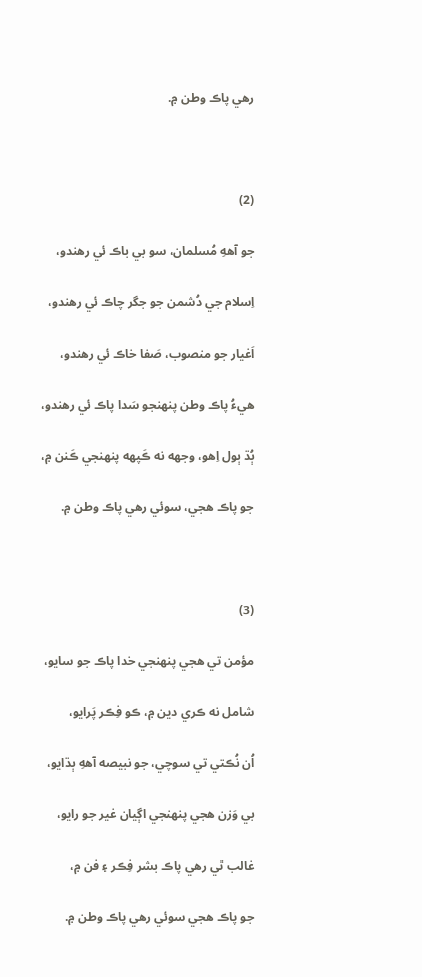رهي پاڪ وطن ۾.



(2)

جو آههِ مُسلمان، سو بي باڪ ئي رهندو،

اِسلام جي دُشمن جو جگر چاڪ ئي رهندو،

اَغيار جو منصوب، صَفا خاڪ ئي رهندو،

هيءُ پاڪ وطن پنهنجو سَدا پاڪ ئي رهندو،

ٻُڌ ٻول اِهو، وجهه نه ڪَپهه پنهنجي ڪَنن ۾،

جو پاڪ هجي، سوئي رهي پاڪ وطن ۾.



(3)

مؤمن تي هجي پنهنجي خدا پاڪ جو سايو،

شامل نه ڪري دين ۾، ڪو فِڪر پَرايو،

اُن نُڪتي تي سوچي، جو نبيصه آههِ ٻڌايو،

بي وَزن هجي پنهنجي اڳيان غير جو رايو،

غالب ٿي رهي پاڪ بشر فِڪر ۽ فن ۾،

جو پاڪ هجي سوئي رهي پاڪ وطن ۾.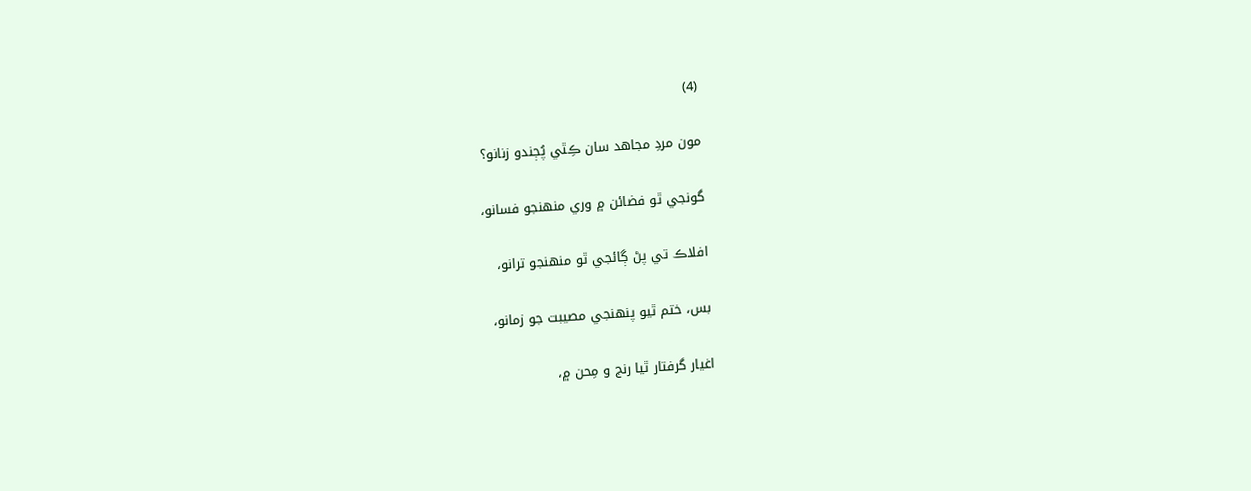(4)

مون مردِ مجاهد سان ڪِٿي پُڄندو زنانو؟

گونجي ٿو فضائن ۾ وري منهنجو فسانو،

افلاڪ تي پڻ ڳائجي ٿو منهنجو ترانو،

بس، ختم ٿيو پنهنجي مصيبت جو زمانو،

اغيار گرفتار ٿيا رنج و مِحن ۾،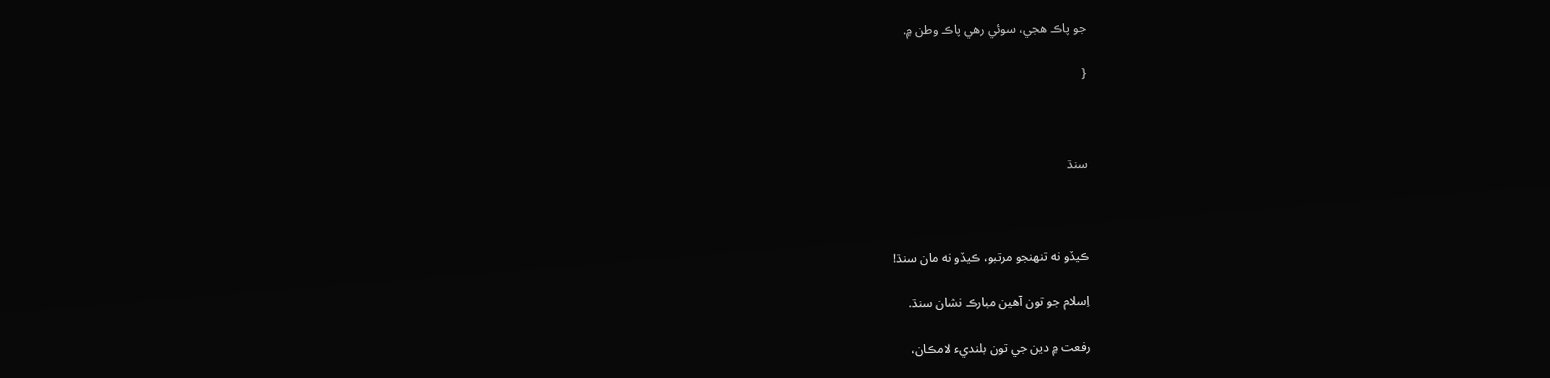جو پاڪ هجي، سوئي رهي پاڪ وطن ۾.

{



سنڌ



ڪيڏو نه تنهنجو مرتبو، ڪيڏو نه مان سنڌ!

اِسلام جو تون آهين مبارڪ نشان سنڌ.

رفعت ۾ دين جي تون بلنديء لامڪان،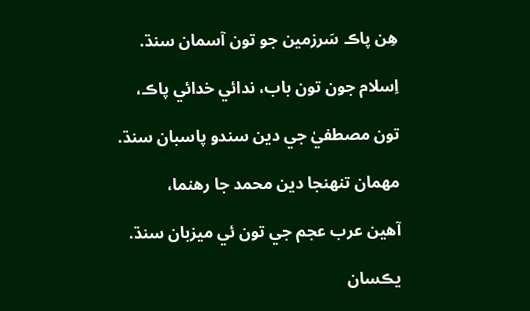هِن پاڪ سَرزمين جو تون آسمان سنڌ.

اِسلام جون تون باب، ندائي خدائي پاڪ،

تون مصطفيٰ جي دين سندو پاسبان سنڌ.

مهمان تنهنجا دين محمد جا رهنما،

آهين عرب عجم جي تون ئي ميزبان سنڌ.

يڪسان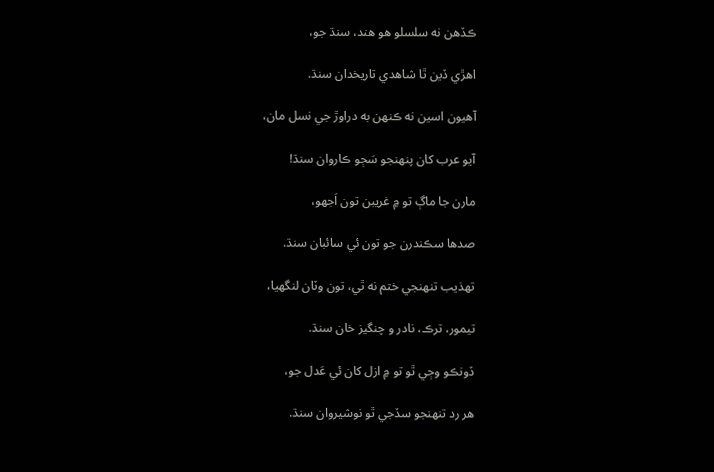ڪڏهن نه سلسلو هو هند، سنڌ جو،

اهڙي ڏين ٿا شاهدي تاريخدان سنڌ.

آهيون اسين نه ڪنهن به دراوڙ جي نسل مان،

آيو عرب کان پنهنجو سَڄو ڪاروان سنڌ!

مارن جا ماڳ تو ۾ غريبن تون اَجهو،

صدها سڪندرن جو تون ئي سائبان سنڌ.

تهذيب تنهنجي ختم نه ٿي، تون وٽان لنگهيا،

تيمور، ترڪ، نادر و چنگيز خان سنڌ.

ڏونڪو وڄي ٿو تو ۾ ازل کان ئي عَدل جو،

هر رد تنهنجو سڏجي ٿو نوشيروان سنڌ.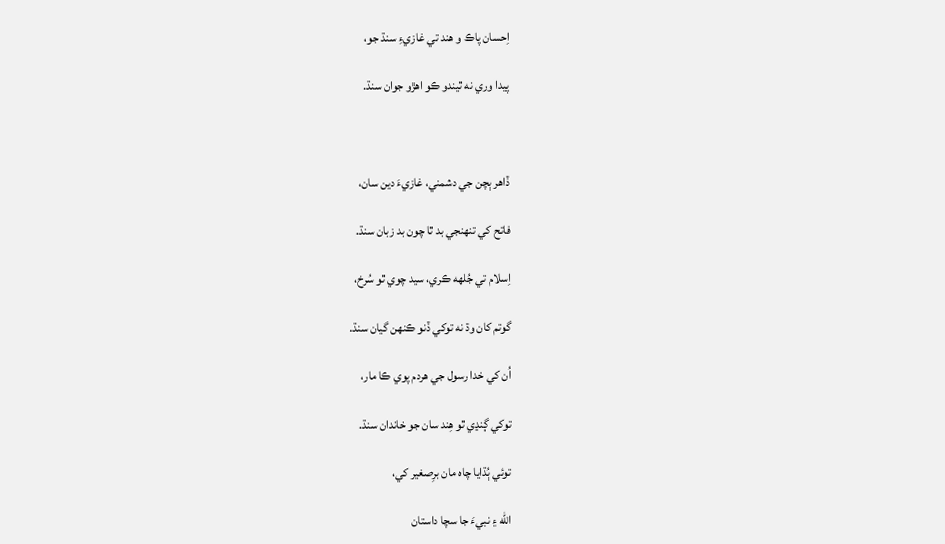اِحسان پاڪ و هند تي غازيءِ سنڌ جو،

پيدا وري نه ٿيندو ڪو اهڙو جوان سنڌ.



ڏاهر ٻچن جي دشمني، غازيءَ دين سان،

فاتح کي تنهنجي بد ٿا چون بد زبان سنڌ.

اِسلام تي جُلهه ڪري، سيد چوي ٿو سُرخ،

گوتم کان وڌ نه توکي ڏنو ڪنهن گيان سنڌ.

اُن کي خدا رسول جي هردم پوي ڪا مار،

توکي ڳنڍي ٿو هِند سان جو خاندان سنڌ.

توئي ٻُڌايا چاه مان برِصغير کي،

الله ۽ نبيءَ جا سچا داستان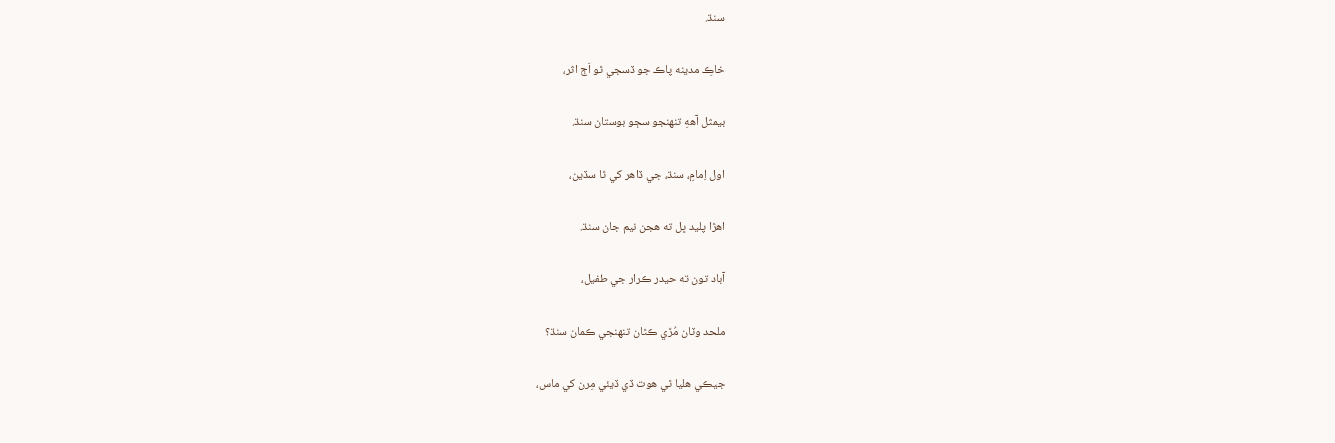سنڌ.

خاڪِ مدينه پاڪ جو ڏسجي ٿو اَڄ اثر،

بيمثل آههِ تنهنجو سڄو بوستان سنڌ.

اول اِمامِ، سنڌ، جي ڏاهر کي ٿا سڏين،

اهڙا پليد ڀل ته هجن نيم جان سنڌ.

آباد تون ته حيدر ڪرار جي طفيل،

ملحد وٽان مُڙي ڪٿان تنهنجي ڪمان سنڌ؟

جيڪي هليا ٿي هوت ڏي ڏيئي مِرن کي ماس،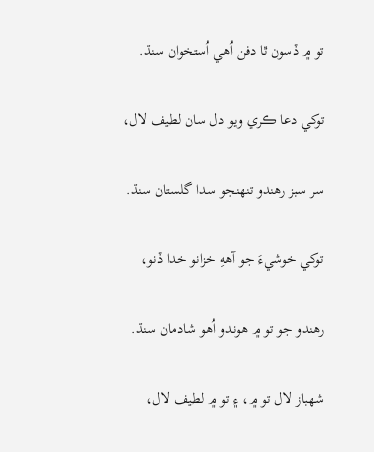تو ۾ ڏسون ٿا دفن اُهي اُستخوان سنڌ.

توکي دعا ڪري ويو دل سان لطيف لال،

سر سبز رهندو تنهنجو سدا گلستان سنڌ.

توکي خوشيءَ جو آههِ خزانو خدا ڏنو،

رهندو جو تو ۾ هوندو اُهو شادمان سنڌ.

شهباز لال تو ۾، ۽ تو ۾ لطيف لال،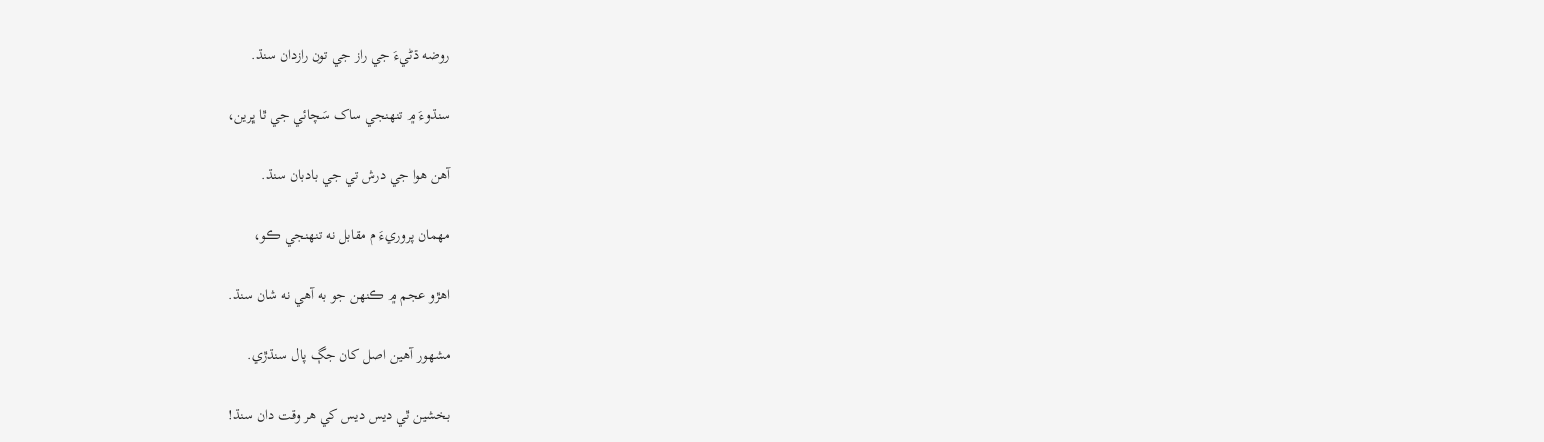روضه ڌڻيءَ جي راز جي تون رازدان سنڌ.

سنڌوءَ ۾ تنهنجي ساک سَچائي جي ٿا ڀرين،

آهن هوا جي درش تي جي بادبان سنڌ.

مهمان پروريءَ م مقابل نه تنهنجي ڪو،

اهڙو عجم ۾ ڪنهن جو به آهي نه شان سنڌ.

مشهور آهين اصل کان جڳ پال سنڌڙي.

بخشين ٿي ديس ديس کي هر وقت دان سنڌ!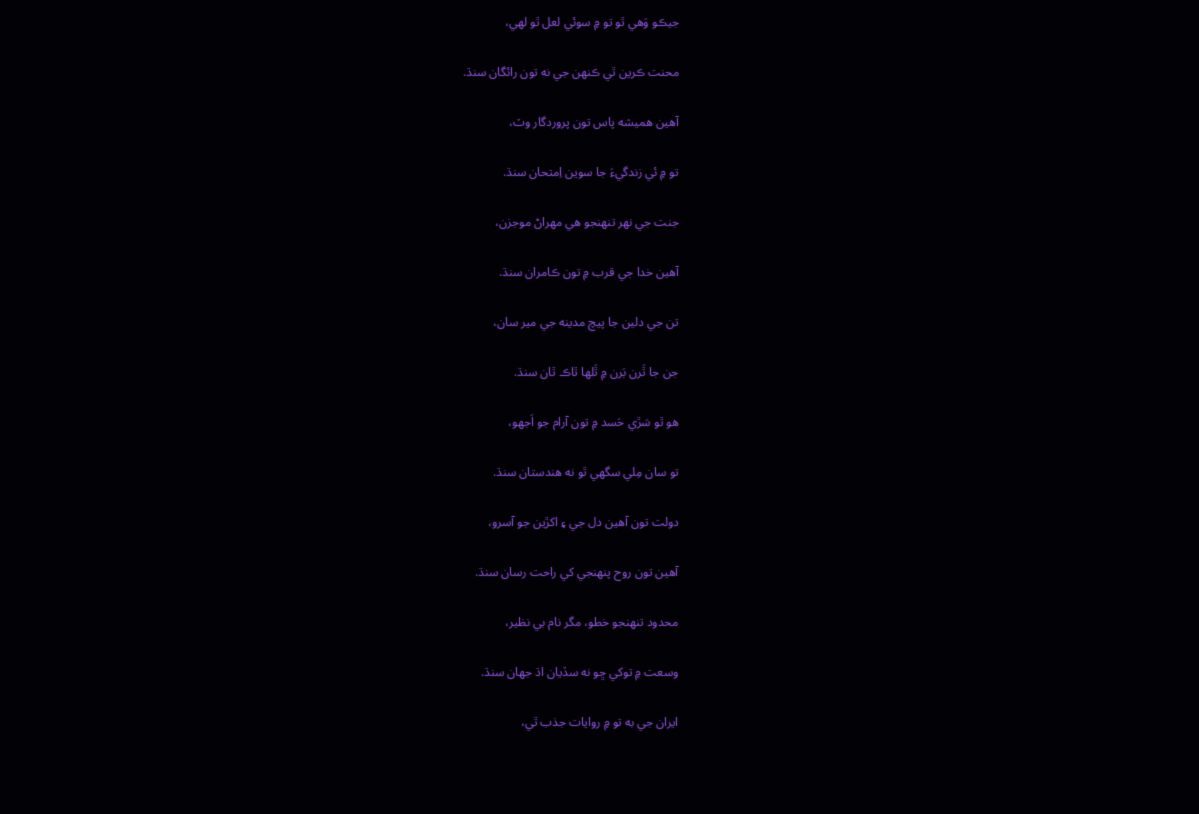جيڪو وَهي ٿو تو ۾ سوئي لعل ٿو لهي،

محنت ڪرين ٿي ڪنهن جي نه تون رائگان سنڌ.

آهين هميشه پاس تون پروردگار وٽ،

تو ۾ ئي زندگيءَ جا سوين اِمتحان سنڌ.

جنت جي نهر تنهنجو هي مهراڻ موجزن،

آهين خدا جي قرب ۾ تون ڪامران سنڌ.

تن جي دلين جا پيچ مدينه جي مير سان،

جن جا ٿَرن بَرن ۾ ٿَلها ٿاڪ ٿان سنڌ.

هو ٿو سَڙي حَسد ۾ تون آرام جو اَجهو،

تو سان مِلي سگهي ٿو نه هندستان سنڌ.

دولت تون آهين دل جي ۽ اکڙين جو آسرو،

آهين تون روح پنهنجي کي راحت رسان سنڌ.

محدود تنهنجو خطو، مگر نام بي نظير،

وسعت ۾ توکي ڇو نه سڏيان اڌ جهان سنڌ.

ايران جي به تو ۾ روايات جذب ٿي،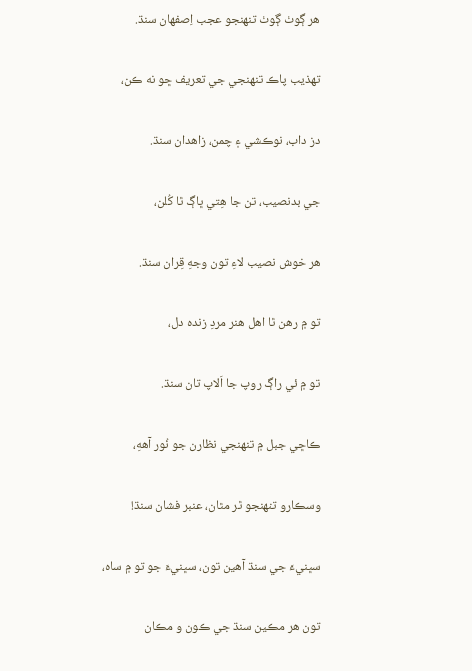هر ڳوٺ ڳوٺ تنهنجو عجب اِصفهان سنڌ.

تهذيب پاڪ تنهنجي جي تعريف ڇو نه ڪن،

دز داب، نوڪشي ۽ چمن، زاهدان سنڌ.

جي بدنصيب، تن جا هِتي ڀاڳ ٿا کُلن،

هر خوش نصيب لاءِ تون وجهِ قِران سنڌ.

تو ۾ رهن ٿا اهل هنر مردِ زنده دل،

تو ۾ ئي راڳ روپ جا اَلاپ تان سنڌ.

ڪاڇي جبل ۾ تنهنجي نظارن جو نُور آههِ،

وسڪارو تنهنجو ٿر مٿان، عنبر فشان سنڌ!

سڀنيءَ جي سنڌ آهين تون، سڀنيءَ جو تو ۾ ساه،

تون هر مڪين سنڌ جي ڪون و مڪان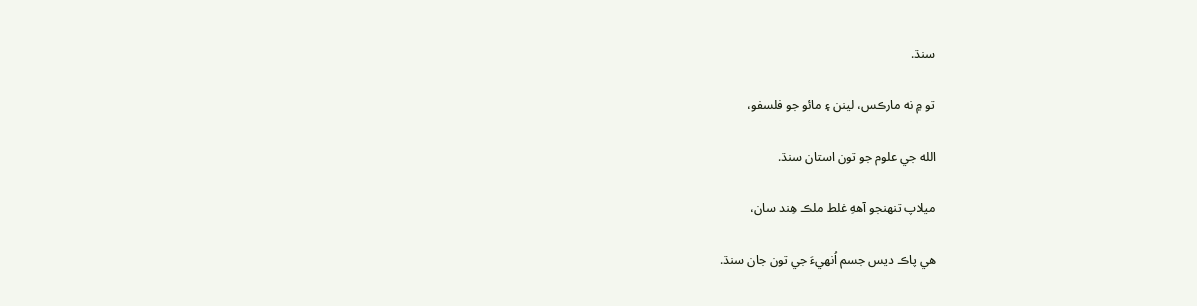سنڌ.

تو ۾ نه مارڪس، لينن ۽ مائو جو فلسفو،

الله جي علوم جو تون استان سنڌ.

ميلاپ تنهنجو آههِ غلط ملڪ هِند سان،

هي پاڪ ديس جسم اُنهيءَ جي تون جان سنڌ.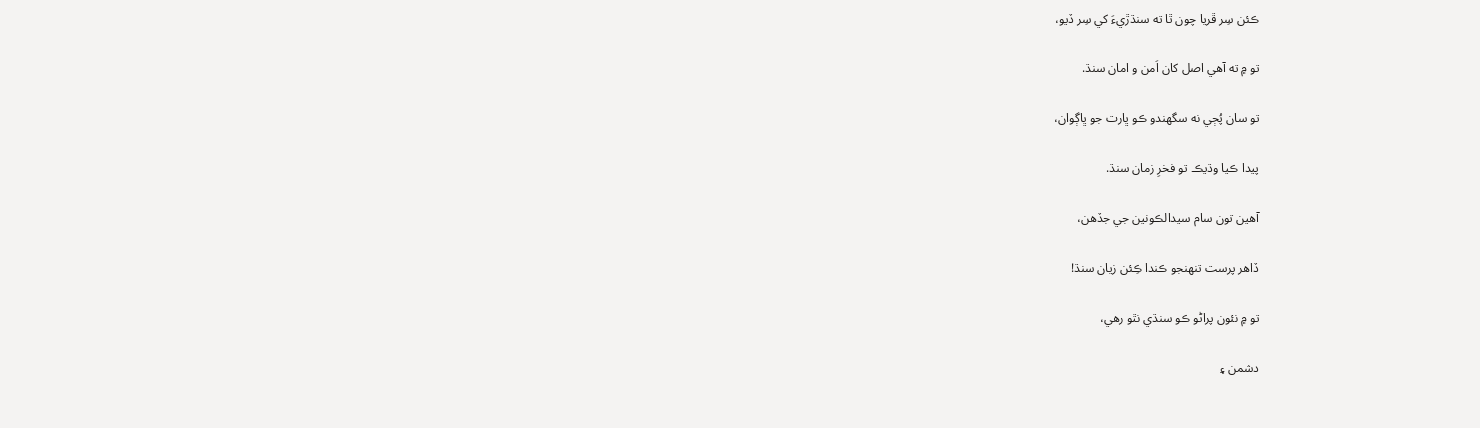ڪئن سِر ڦريا چون ٿا ته سنڌڙيءَ کي سِر ڏيو،

تو ۾ ته آهي اصل کان اَمن و امان سنڌ.

تو سان پُڄي نه سگهندو ڪو ڀارت جو ڀاڳوان،

پيدا ڪيا وڌيڪ تو فخرِ زمان سنڌ.

آهين تون سام سيدالڪونين جي جڏهن،

ڏاهر پرست تنهنجو ڪندا ڪِئن زيان سنڌ!

تو ۾ نئون پراڻو ڪو سنڌي نٿو رهي،

دشمن ۽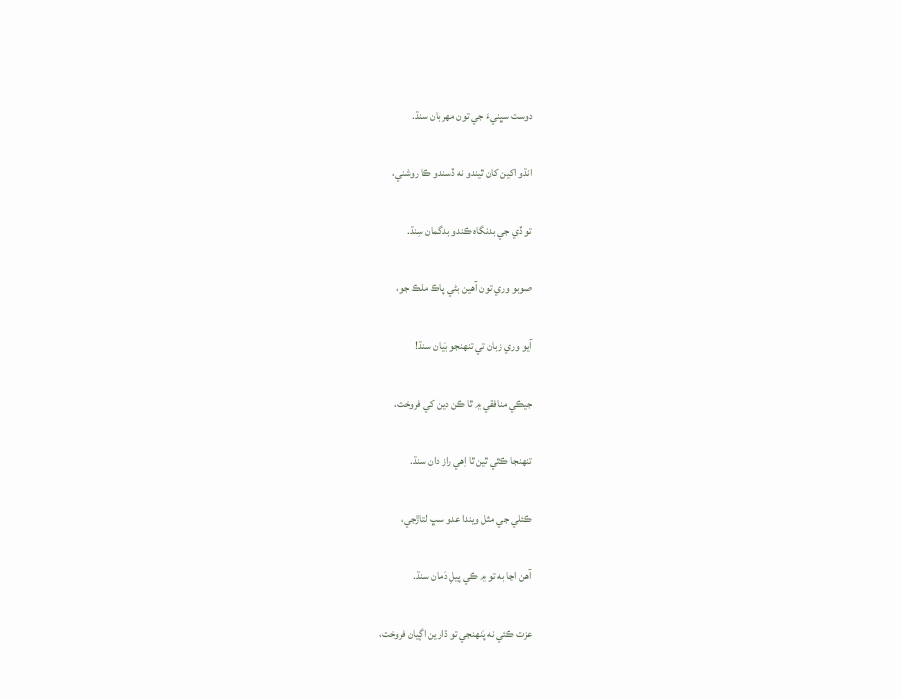دوست سڀنيءَ جي تون مهربان سنڌ.

انڌو اکين کان ٿيندو نه ڏسندو ڪا روشني،

تو ڏي جي بدنگاه ڪندو بدگمان سِنڌ.

صوبو وري تون آهين بڻي پاڪ ملڪ جو،

آيو وري زبان تي تنهنجو بَيان سنڌ!

جيڪي منافقي ۾ ٿا ڪن دين کي فروخت،

تنهنجا ڪٿي ٿين ٿا اِهي راز دان سنڌ.

ڪئلي جي مثل ويندا عدو سڀ لتاڙجي،

آهن اڃا به تو ۾ ڪي پيلِ دَمان سنڌ.

عزت ڪئي نه پَنهنجي تو ڌارين اڳيان فروخت،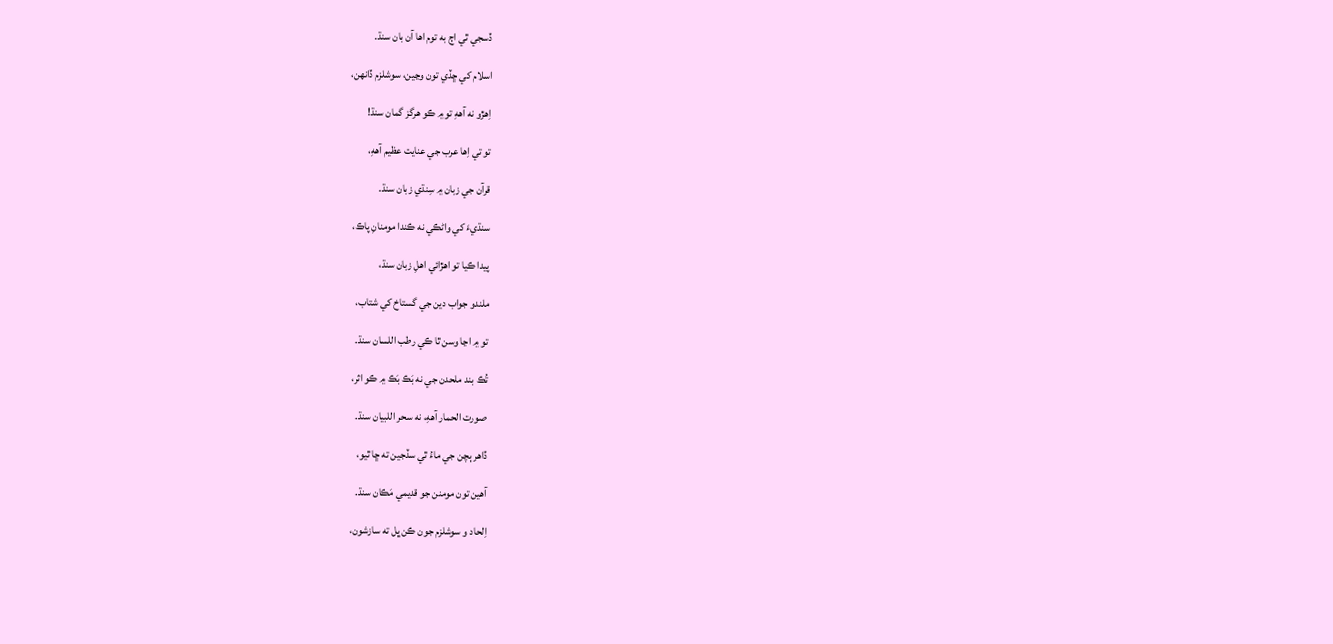ڏسجي ٿي اڄ به توم اها آن بان سنڌ.

اسلام کي ڇڏي تون وڃين، سوشلزم ڏانهن،

اِهڙو نه آههِ تو ۾ ڪو هرگز گمان سنڌ!

تو تي اِها عرب جي عنايت عظيم آههِ،

قرآن جي زبان ۾ سِنڌي زبان سنڌ.

سنڌيءَ کي واڻڪي نه ڪندا مومنانِ پاڪ،

پيدا ڪيا تو اهڙائي اهلِ زبان سنڌ،

ملندو جواب دين جي گستاخ کي شتاب،

تو ۾ اڃا وسن ٿا ڪي رطب اللسان سنڌ.

تُڪ بند ملحدن جي نه بَڪ بَڪ ۾ ڪو اثر،

صورت الحمار آههِ، نه سحر اللبيان سنڌ.

ڏاهر ٻچن جي ماءُ ٿي سڏجين ته ڇا ٿيو،

آهين تون مومنن جو قديمي مَڪان سنڌ.

اِلحاد و سوشلزم جون ڪن ڀل ته سازشون،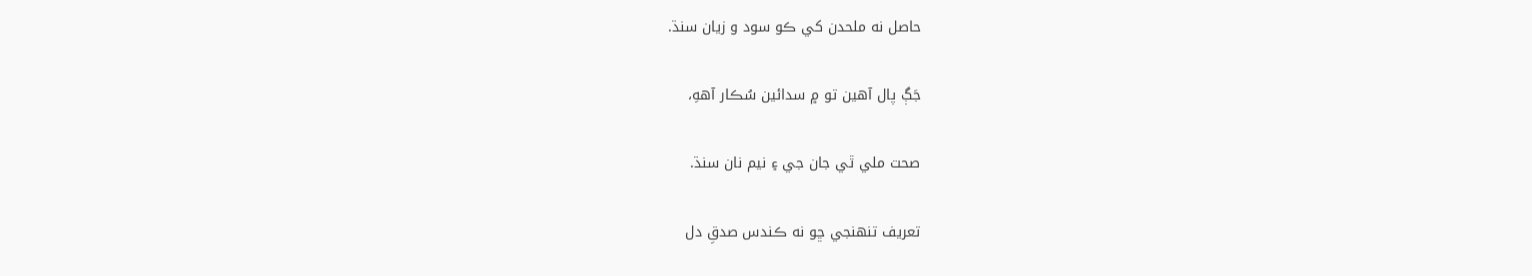حاصل نه ملحدن کي ڪو سود و زيان سنڌ.

جَڳ پال آهين تو ۾ سدائين سُڪار آههِ،

صحت ملي ٿي جان جي ۽ نيم نان سنڌ.

تعريف تنهنجي ڇو نه ڪندس صدقِ دل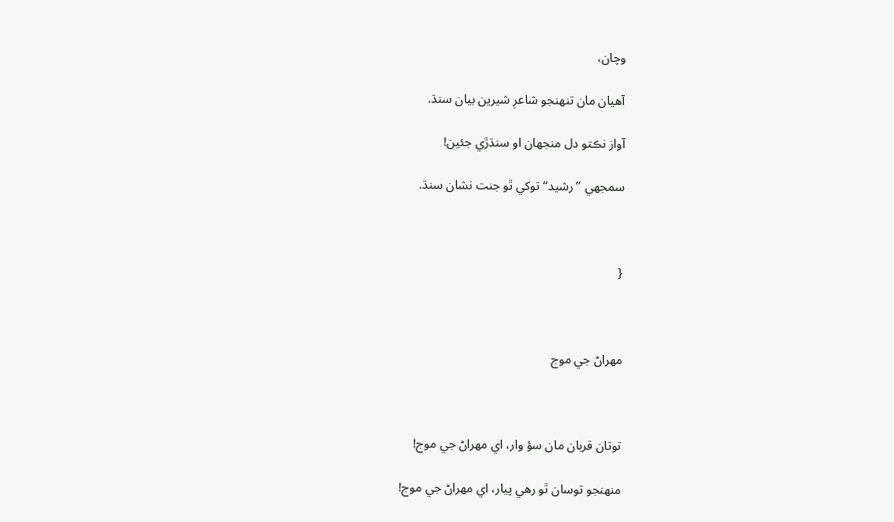وچان،

آهيان مان تنهنجو شاعرِ شيرين بيان سنڌ.

آواز نڪتو دل منجهان او سنڌڙي جئين!

سمجهي ”رشيد“ توکي ٿو جنت نشان سنڌ.



{



مهراڻ جي موج



توتان قربان مان سؤ وار، اي مهراڻ جي موج!

منهنجو توسان ٿو رهي پيار، اي مهراڻ جي موج!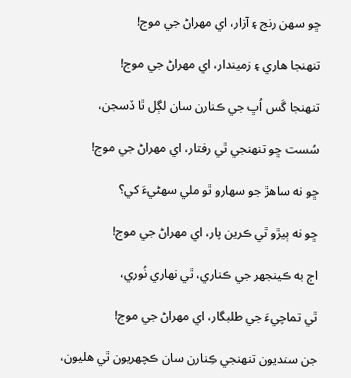ڇو سهن رنج ۽ آزار، اي مهراڻ جي موج!

تنهنجا هاري ۽ زميندار، اي مهراڻ جي موج!

تنهنجا گَس اُڀ جي ڪنارن سان لڳل ٿا ڏسجن،

سُست ڇو تنهنجي ٿي رفتار، اي مهراڻ جي موج!

ڇو نه ساهڙ جو سهارو ٿو ملي سهڻيءَ کي؟

ڇو نه ٻيڙو ٿي ڪرين پار، اي مهراڻ جي موج!

اڄ به ڪينجهر جي ڪناري، ٿي نهاري نُوري،

ٿي تماچيءَ جي طلبگار، اي مهراڻ جي موج!

جن سنديون تنهنجي ڪِنارن سان ڪچهريون ٿي هليون،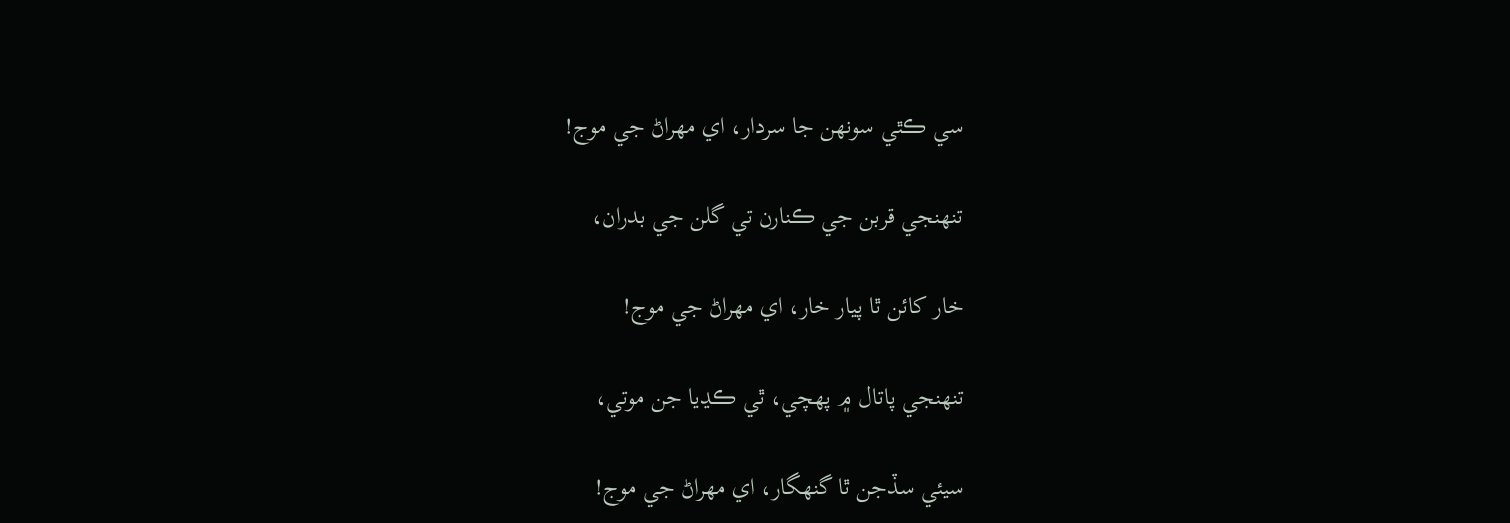سي ڪٿي سونهن جا سردار، اي مهراڻ جي موج!

تنهنجي قربن جي ڪنارن تي گلن جي بدران،

خار کائن ٿا پيار خار، اي مهراڻ جي موج!

تنهنجي پاتال ۾ پهچي، ٿي ڪڍيا جن موتي،

سيئي سڏجن ٿا گنهگار، اي مهراڻ جي موج!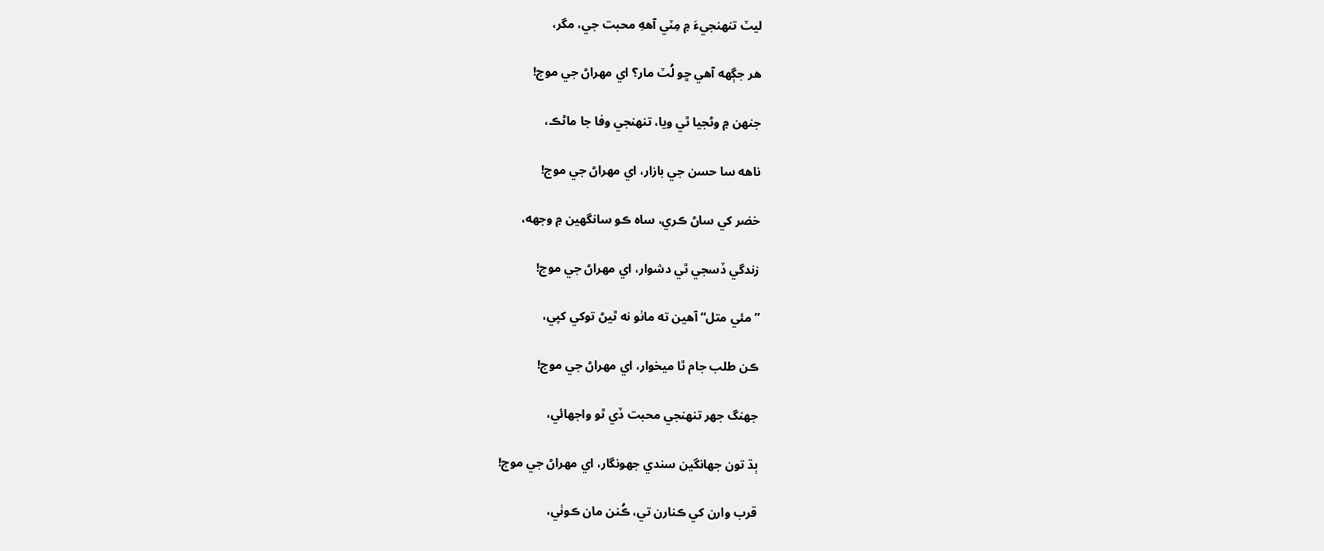ليٽ تنهنجيءَ ۾ مِٽي آههِ محبت جي، مگر،

هر جڳهه آهي ڇو لُٽ مار؟ اي مهراڻ جي موج!

جنهن ۾ وڻجيا ٿي ويا، تنهنجي وفا جا ماڻڪ،

ناهه سا حسن جي بازار، اي مهراڻ جي موج!

خضر کي ساڻ ڪري، ساه ڪو سانگهين ۾ وجهه،

زندگي ڏسجي ٿي دشوار، اي مهراڻ جي موج!

”مئي متل“ آهين ته ماٺو نه ٿيڻ توکي کپي،

ڪن طلب جام ٿا ميخوار، اي مهراڻ جي موج!

جهنگ جهر تنهنجي محبت ڏي ٿو واجهائي،

ٻڌ تون جهانگين سندي جهونگار، اي مهراڻ جي موج!

قرب وارن کي ڪنارن تي، ڪُنن مان ڪوٺي،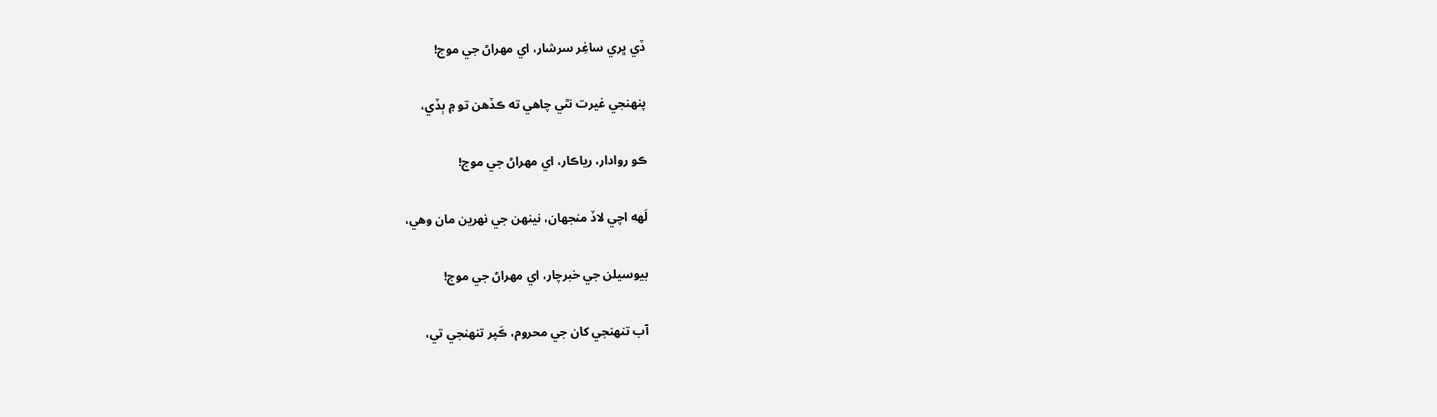ڏي ڀري ساغِر سرشار، اي مهراڻ جي موج!

پنهنجي غيرت نٿي چاهي ته ڪڏهن تو ۾ ٻڏي،

ڪو روادار، رياڪار، اي مهراڻ جي موج!

لَهه اچي لاڏ منجهان، نينهن جي نهرين مان وهي،

بيوسيلن جي خبرچار، اي مهراڻ جي موج!

آب تنهنجي کان جي محروم، ڪَپر تنهنجي تي،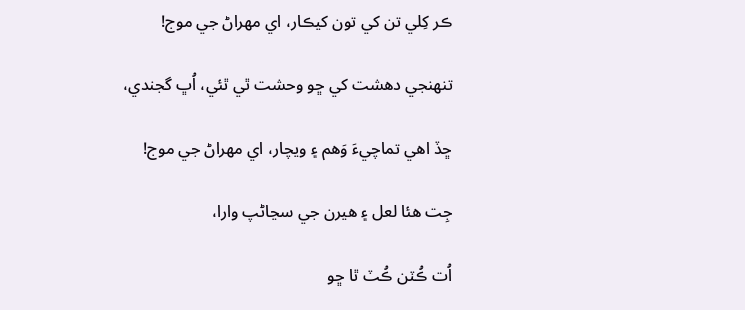ڪر کِلي تن کي تون کيڪار، اي مهراڻ جي موج!

تنهنجي دهشت کي ڇو وحشت ٿي ٿئي، اُڀ گجندي،

ڇڏ اهي تماچيءَ وَهم ۽ ويچار، اي مهراڻ جي موج!

جِت هئا لعل ۽ هيرن جي سڃاڻپ وارا،

اُت ڪُٽن ڪُٽ ٿا ڇو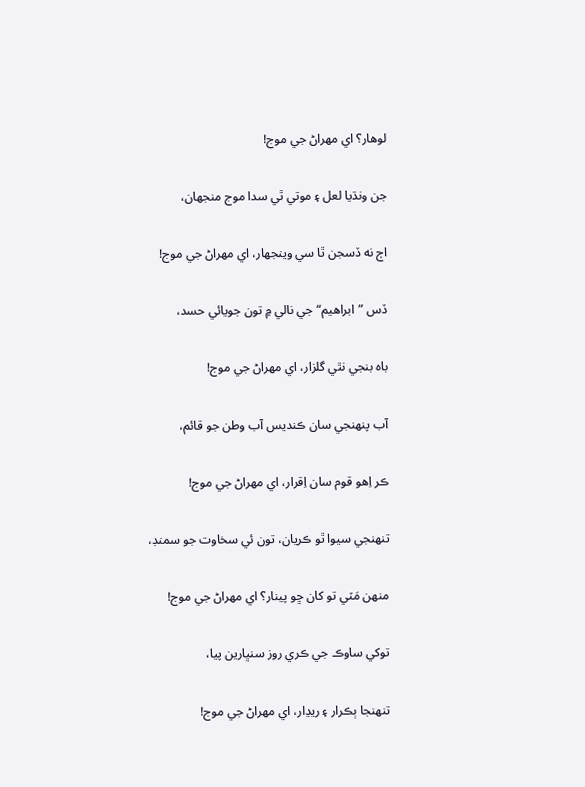لوهار؟ اي مهراڻ جي موج!

جن ونڌيا لعل ۽ موتي ٿي سدا موج منجهان،

اڄ نه ڏسجن ٿا سي وينجهار، اي مهراڻ جي موج!

ڏس ”ابراهيم“ جي نالي ۾ تون جويائي حسد،

باه بنجي نٿي گلزار، اي مهراڻ جي موج!

آب پنهنجي سان ڪنديس آب وطن جو قائم،

ڪر اِهو قوم سان اِقرار، اي مهراڻ جي موج!

تنهنجي سيوا ٿو ڪريان، تون ئي سخاوت جو سمنڊ،

منهن مَٽي تو کان ڇو پينار؟ اي مهراڻ جي موج!

توکي ساوڪ جي ڪري روز سنڀارين پيا،

تنهنجا ٻڪرار ۽ ريڍار، اي مهراڻ جي موج!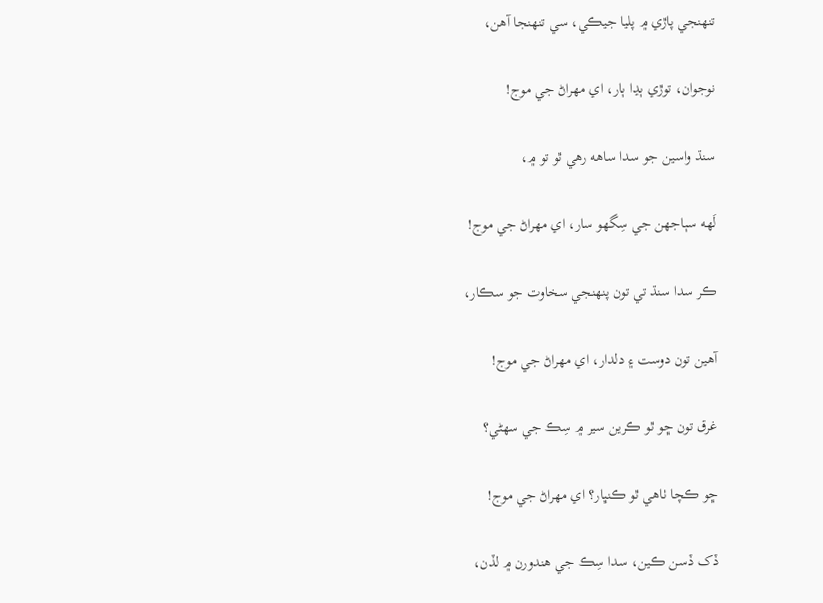تنهنجي پاڙي ۾ پليا جيڪي، سي تنهنجا آهن،

نوجوان، توڙي ٻڍا ٻار، اي مهراڻ جي موج!

سنڌ واسين جو سدا ساهه رهي ٿو تو ۾،

لَهه سٻاجهن جي سِگهو سار، اي مهراڻ جي موج!

ڪر سدا سنڌ تي تون پنهنجي سخاوت جو سڪار،

آهين تون دوست ۽ دلدار، اي مهراڻ جي موج!

غرق تون ڇو ٿو ڪرين سير ۾ سِڪ جي سهڻي؟

ڇو ڪچا ٺاهي ٿو ڪنڀار؟ اي مهراڻ جي موج!

ڏک ڏسن ڪين، سدا سِڪ جي هندورن ۾ لڏن،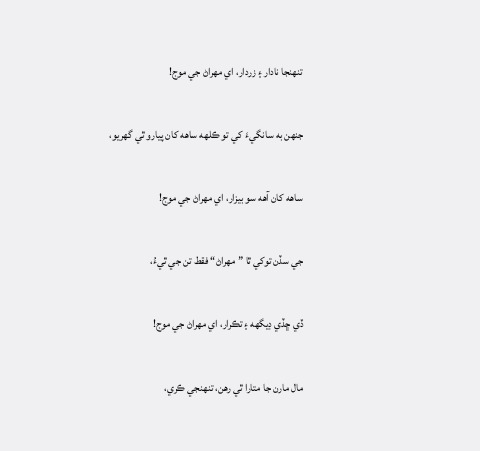تنهنجا نادار ۽ زردار، اي مهراڻ جي موج!

جنهن به سانگيءَ کي تو ڪلهه ساهه کان پيارو ٿي گهريو،

ساهه کان آهه سو بيزار، اي مهراڻ جي موج!

جي سڏن توکي ٿا ”مهراڻ“ فقط تن جي ٿيءُ،

ڏي ڇڏي ڊيگهه ۽ تڪرار، اي مهراڻ جي موج!

مال مارن جا متارا ٿي رهن، تنهنجي ڪري،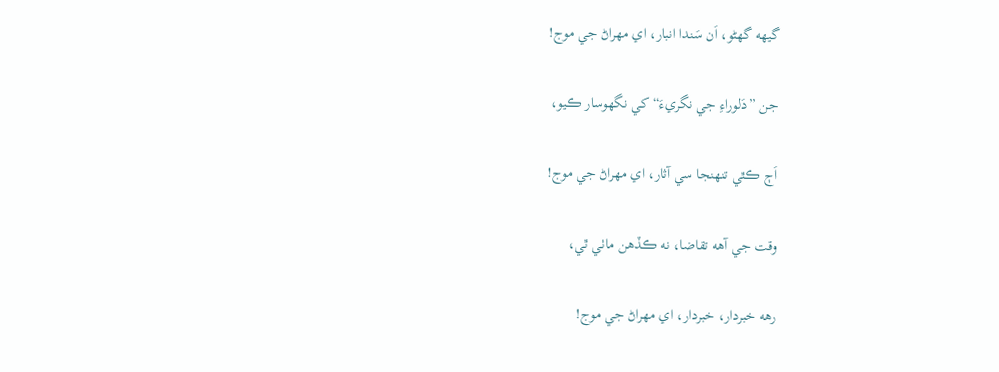گيهه گهڻو، اَن سَندا انبار، اي مهراڻ جي موج!

جن ”دَلوراءِ جي نگريءَ“ کي نگهوسار ڪيو،

اَڄ ڪٿي تنهنجا سي آثار، اي مهراڻ جي موج!

وقت جي آهه تقاضا، نه ڪڏهن ماٺي ٿي،

رهه خبردار، خبردار، اي مهراڻ جي موج!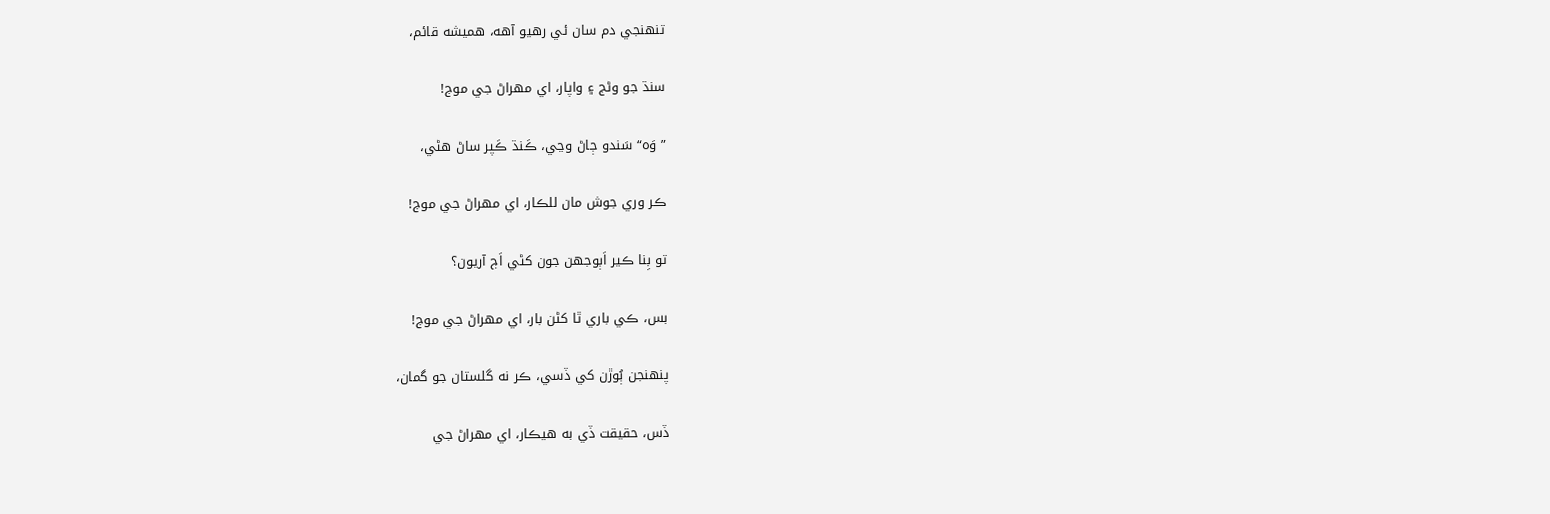تنهنجي دم سان ئي رهيو آهه، هميشه قائم،

سنڌ جو وڻج ۽ واپار، اي مهراڻ جي موج!

”وَه“ سَندو ڄاڻ وڃي، ڪَنڌ ڪَپر ساڻ هڻي،

ڪر وري جوش مان للڪار، اي مهراڻ جي موج!

تو بِنا ڪير اَٻوجهن جون کڻي اَڄ آريون؟

بس، ڪي باري ٿا کڻن بار، اي مهراڻ جي موج!

پنهنجن ٻُوڙن کي ڏسي، ڪر نه گلستان جو گمان،

ڏس، حقيقت ڏي به هيڪار، اي مهراڻ جي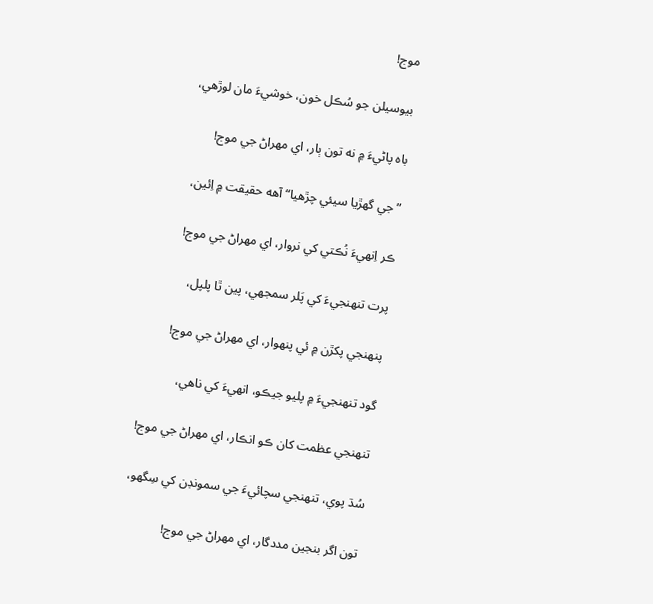موج!

بيوسيلن جو سُڪل خون، خوشيءَ مان لوڙهي،

باه پاڻيءَ ۾ نه تون ٻار، اي مهراڻ جي موج!

”جي گهڙيا سيئي چڙهيا“ آهه حقيقت ۾ اِئين،

ڪر اِنهيءَ نُڪتي کي نروار، اي مهراڻ جي موج!

پرت تنهنجيءَ کي پَلر سمجهي، پين ٿا پلپل،

پنهنجي پکڙن ۾ ئي پنهوار، اي مهراڻ جي موج!

گود تنهنجيءَ ۾ پليو جيڪو، انهيءَ کي ناهي،

تنهنجي عظمت کان ڪو انڪار، اي مهراڻ جي موج!

سُڌ پوي، تنهنجي سچائيءَ جي سمونڊن کي سِگهو،

تون اگر بنجين مددگار، اي مهراڻ جي موج!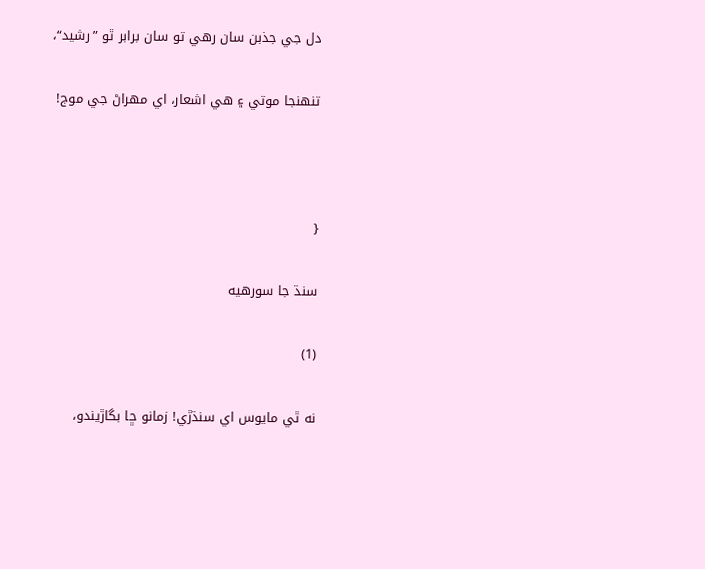دل جي جذبن سان رهي تو سان برابر ٿو ”رشيد“،

تنهنجا موتي ۽ هي اشعار، اي مهراڻ جي موج!



{

سنڌ جا سورهيه

(1)

نه ٿي مايوس اي سنڌڙي! زمانو ڇا بگاڙيندو،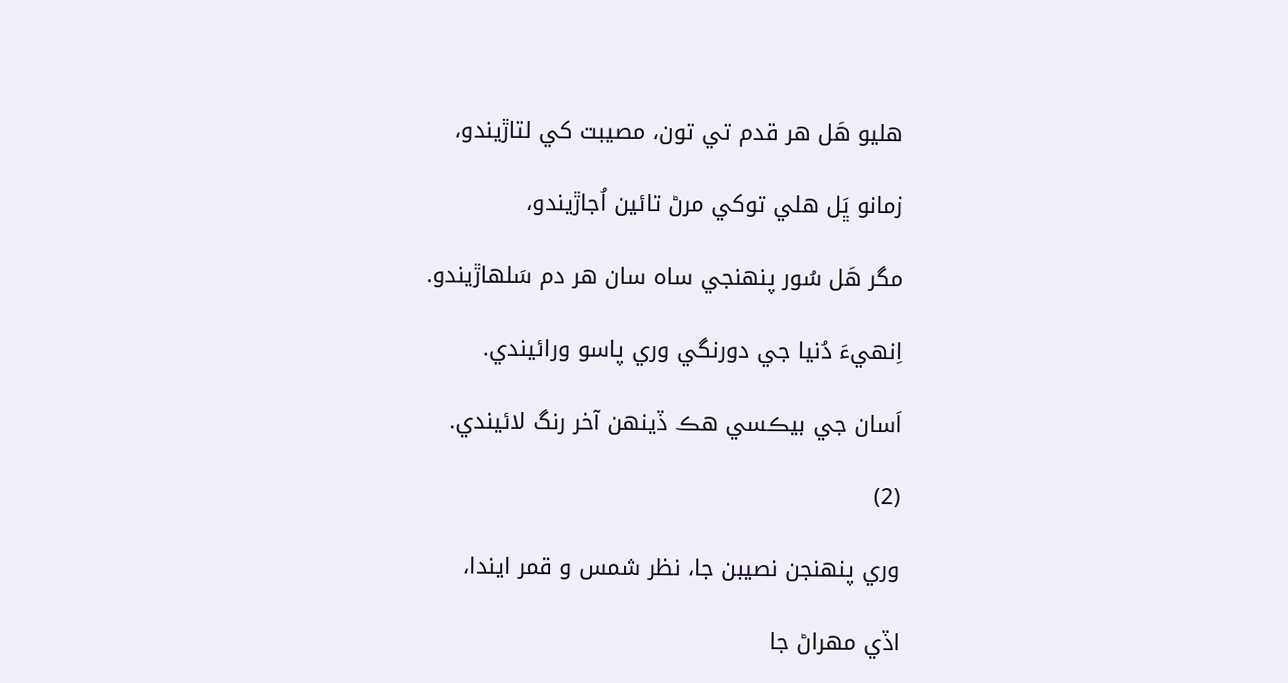هليو هَل هر قدم تي تون، مصيبت کي لتاڙيندو،

زمانو ڀَل هلي توکي مرڻ تائين اُجاڙيندو،

مگر هَل سُور پنهنجي ساه سان هر دم سَلهاڙيندو.

اِنهيءَ دُنيا جي دورنگي وري پاسو ورائيندي.

اَسان جي بيڪسي هڪ ڏينهن آخر رنگ لائيندي.

(2)

وري پنهنجن نصيبن جا، نظر شمس و قمر ايندا،

اڏي مهراڻ جا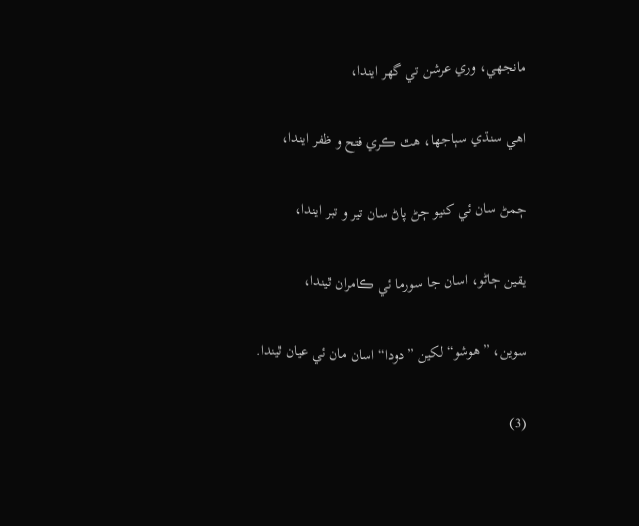مانجهي، وري عرشن تي گهر ايندا،

اهي سنڌي سٻاجها، هٿ ڪري فتح و ظفر ايندا،

ڄمڻ سان ئي کنيو ڄڻ پاڻ سان تير و تبر ايندا،

يقين ڄاڻو، اسان جا سورما ئي ڪامران ٿيندا،

سوين، ”هوشو“ لکين ”دودا“ اسان مان ئي عيان ٿيندا.

(3)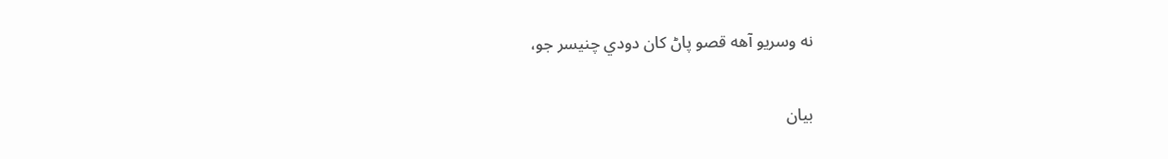نه وسريو آهه قصو پاڻ کان دودي چنيسر جو،

بيان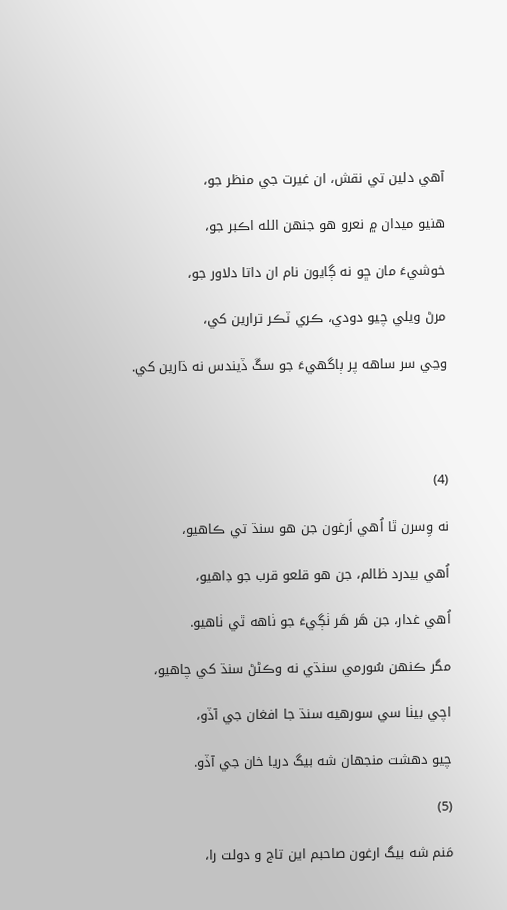آهي دلين تي نقش، ان غيرت جي منظر جو،

هنيو ميدان ۾ نعرو هو جنهن الله اڪبر جو،

خوشيءَ مان ڇو نه ڳايون نام ان داتا دلاور جو،

مرڻ ويلي چيو دودي، ڪري ٽڪر ترارين کي،

وڃي سر ساهه پر ٻاگهيءَ جو سڱ ڏيندس نه ڌارين کي.




(4)

نه وِسرن ٿا اُهي اَرغون جن هو سنڌ تي ڪاهيو،

اُهي بيدرد ظالم، جن هو قلعو قرب جو ڊاهيو،

اُهي غدار، جن هَر هَر ٺڳيءَ جو ٺاهه ٿي ٺاهيو.

مگر ڪنهن سُورمي سنڌي نه وڪڻڻ سنڌ کي چاهيو،

اچي بيٺا سي سورهيه سنڌ جا افغان جي آڏو،

چيو دهشت منجهان شه بيگ دريا خان جي آڏو.

(5)

مَنم شه بيگ ارغون صاحبم اين تاج و دولت را،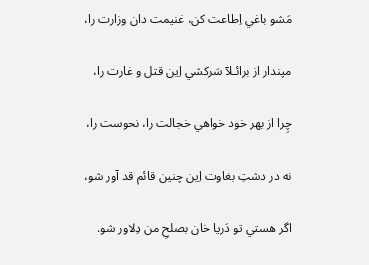مَشو باغي اِطاعت کن، غنيمت دان وزارت را،

مپندار از برائـلآ سَرکشي اِين قتل و غارت را،

چِرا از بهر خود خواهي خجالت را، نحوست را،

نه در دشتِ بغاوت اِين چنين قائم قد آور شو،

اگر هستي تو دَريا خان بصلحِ من دِلاور شو.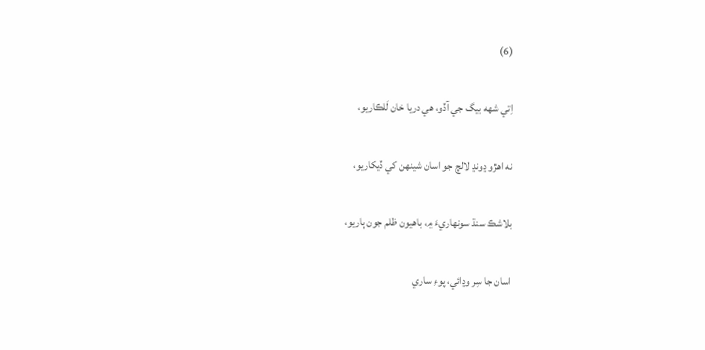(6)

اِتي شهه بيگ جي آڏو، هي دريا خان لَلڪاريو،

نه اهڙو ڍونڍ لالچ جو اسان شينهن کي ڏيکاريو،

بلاشڪ سنڌ سونهاريءَ ۾، باهيون ظلم جون ٻاريو،

اسان جا سِر وڍائي، پوءِ ساري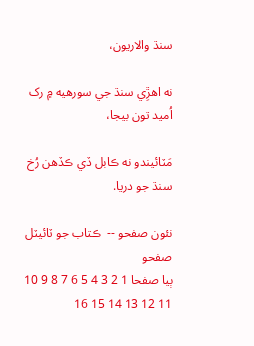سنڌ والاريون،

نه اهڙِي سنڌ جي سورهيه ۾ رک اُميد تون بيجا،

مَٽائيندو نه ڪابل ڏي ڪڏهن رُخ سنڌ جو دريا.

نئون صفحو --  ڪتاب جو ٽائيٽل صفحو
ٻيا صفحا 1 2 3 4 5 6 7 8 9 10 11 12 13 14 15 16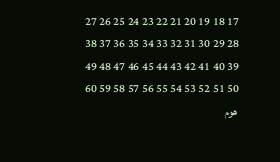17 18 19 20 21 22 23 24 25 26 27 28 29 30 31 32 33 34 35 36 37 38 39 40 41 42 43 44 45 46 47 48 49 50 51 52 53 54 55 56 57 58 59 60
هوم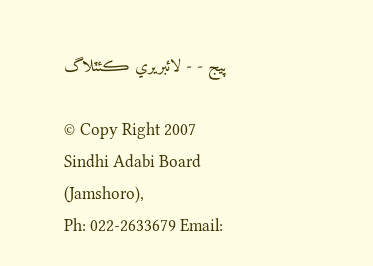پيج - - لائبريري ڪئٽلاگ

© Copy Right 2007
Sindhi Adabi Board (Jamshoro),
Ph: 022-2633679 Email: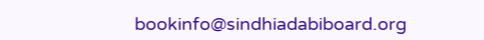bookinfo@sindhiadabiboard.org